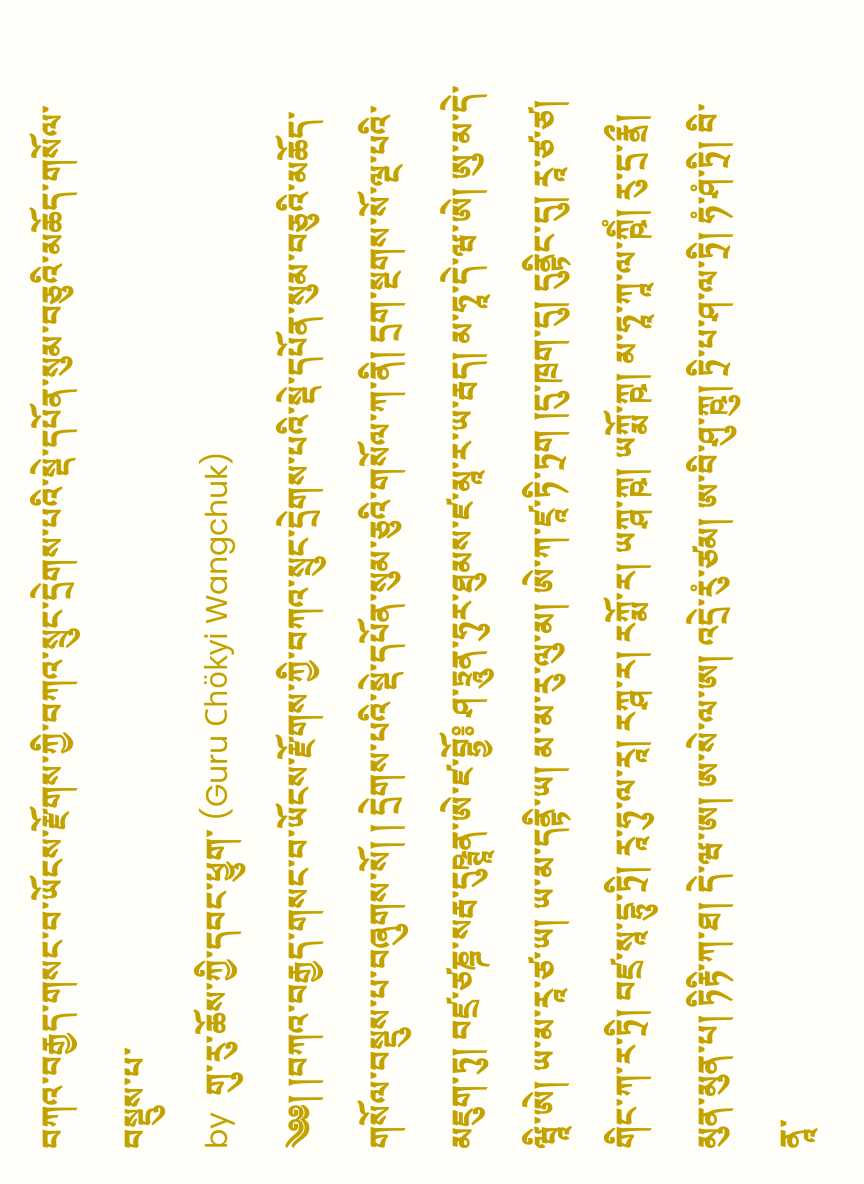བཀའ་བརྒྱད་གསང་བ་ཡོངས་རྫོགས་ཀྱི་བཀའ་སྲུང་དྲེགས་པའི་སྡེ་དཔོན་སུམ་བཅུའི་མཆོད་གསོལ་བསྡུས་པ་
by  གུ་རུ་ཆོས་ཀྱི་དབང་ཕྱུག་ (Guru Chökyi Wangchuk)
༄༅། །བཀའ་བརྒྱད་གསང་བ་ཡོངས་རྫོགས་ཀྱི་བཀའ་སྲུང་དྲེགས་པའི་སྡེ་དཔོན་སུམ་བཅུའི་མཆོད་གསོལ་བསྡུས་པ་བཞུགས་སོ། ། དྲེགས་པའི་སྡེ་དཔོན་སུམ་ཅུའི་གསོལ་ཀ་ནི། དྲག་སྔགས་སོ་ལྔ་པའི་མཇུག་ཏུ། བཛྲ་ཙཎྜ་སརྦ་དུཥྚཱན་ཨེ་ཛ་བྷྱོ༔ ཤ་ཏྲཱུན་ཧུར་ཐུམས་ཛ་མཱ་ར་ཡ་རྦད། མ་ཧཱ་དེ་ཝ་ཨེ། ཨུ་མ་དེ་ཝཱི་ཨེ། ཡ་མ་རཱ་ཙ་ཡ། ཡ་མ་དནྟི་ཡ། མ་མ་རུ་ལུ་མ། ཨེ་ཀ་ཛཱ་ཏི་ཏྲག །དུ་ཁྲག་དུ། དུནྟིང་དུ། རཱ་ཙ་ཙ། གིང་ཀ་ར་ཏྲི། བཛྲ་སཱ་དྷུ་ཏྲི། རཱ་ཧུ་ལ་རཱ། རཀྴ་ར། རཀྨོ་ར། ཡཀྴ་ཀྵ། ཡཀྨོ་ཀྵ། མ་ཧཱ་ཀཱ་ལ་ཀྵིཾ། རུ་དྲ་རྣྲྀ། མུན་མུན་པ། ཏིརྟི་ཀ་ཐ། དེ་ཝ་ཨ། ཨ་སེ་ལ་ཨ། འདྲེ་རུཾ་ཙམ། ཨ་བི་ཤུ་ཀྵུ། ཏྲི་པ་ཤ་ལ་ཏྲི། ཧཾ་ཤཾ་ཏྲི། བི་ནཱ་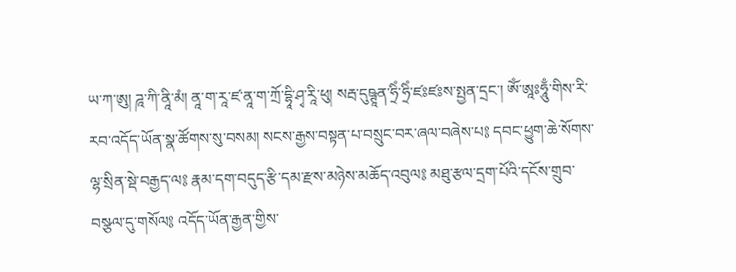ཡ་ཀ་ཨུ། ཌཱ་ཀི་ནཱི་མཾ། ནཱ་ག་རཱ་ཛ་ནཱ་ག་ཀྲོ་དྷཱི་ཤྭ་རཱི་ཕུ། སརྦ་དུཥྚཱན་ཧྲིཾ་ཧྲིཾ་ཛཿཛཿས་སྤྱན་དྲང་། ཨོཾ་ཨཱཿཧཱུྃ་གིས་རི་རབ་འདོད་ཡོན་སྣ་ཚོགས་སུ་བསམ། སངས་རྒྱས་བསྟན་པ་བསྲུང་བར་ཞལ་བཞེས་པ༔ དབང་ཕྱུག་ཆེ་སོགས་ལྷ་སྲིན་སྡེ་བརྒྱད་ལ༔ རྣམ་དག་བདུད་རྩི་དམ་རྫས་མཉེས་མཆོད་འབུལ༔ མཐུ་རྩལ་དྲག་པོའི་དངོས་གྲུབ་བསྩལ་དུ་གསོལ༔ འདོད་ཡོན་རྒྱན་གྱིས་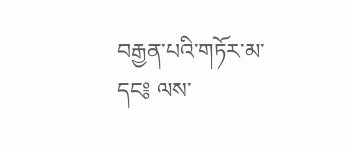བརྒྱན་པའི་གཏོར་མ་དང༔ ལས་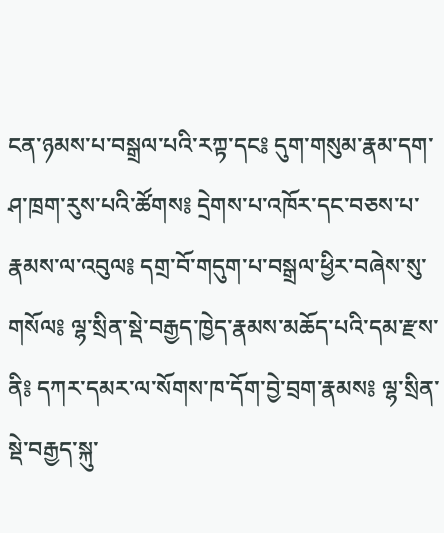ངན་ཉམས་པ་བསྒྲལ་པའི་རཀྟ་དང༔ དུག་གསུམ་རྣམ་དག་ཤ་ཁྲག་རུས་པའི་ཚོགས༔ དྲེགས་པ་འཁོར་དང་བཅས་པ་རྣམས་ལ་འབུལ༔ དགྲ་བོ་གདུག་པ་བསྒྲལ་ཕྱིར་བཞེས་སུ་གསོལ༔ ལྷ་སྲིན་སྡེ་བརྒྱད་ཁྱེད་རྣམས་མཆོད་པའི་དམ་རྫས་ནི༔ དཀར་དམར་ལ་སོགས་ཁ་དོག་བྱེ་བྲག་རྣམས༔ ལྷ་སྲིན་སྡེ་བརྒྱད་སྐུ་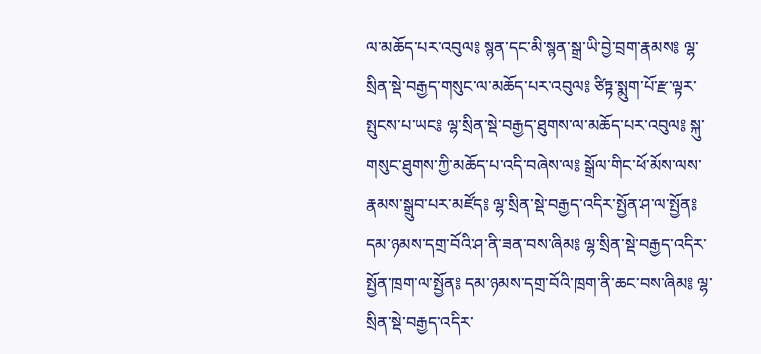ལ་མཆོད་པར་འབུལ༔ སྙན་དང་མི་སྙན་སྒྲ་ཡི་བྱེ་བྲག་རྣམས༔ ལྷ་སྲིན་སྡེ་བརྒྱད་གསུང་ལ་མཆོད་པར་འབུལ༔ ཙིཏྟ་སྨུག་པོ་རྫ་ལྟར་སྤུངས་པ་ཡང༔ ལྷ་སྲིན་སྡེ་བརྒྱད་ཐུགས་ལ་མཆོད་པར་འབུལ༔ སྐུ་གསུང་ཐུགས་ཀྱི་མཆོད་པ་འདི་བཞེས་ལ༔ སྒྲོལ་གིང་ཕོ་མོས་ལས་རྣམས་སྒྲུབ་པར་མཛོད༔ ལྷ་སྲིན་སྡེ་བརྒྱད་འདིར་སྤྱོན་ཤ་ལ་སྤྱོན༔ དམ་ཉམས་དགྲ་བོའི་ཤ་ནི་ཟན་བས་ཞིམ༔ ལྷ་སྲིན་སྡེ་བརྒྱད་འདིར་སྤྱོན་ཁྲག་ལ་སྤྱོན༔ དམ་ཉམས་དགྲ་བོའི་ཁྲག་ནི་ཆང་བས་ཞིམ༔ ལྷ་སྲིན་སྡེ་བརྒྱད་འདིར་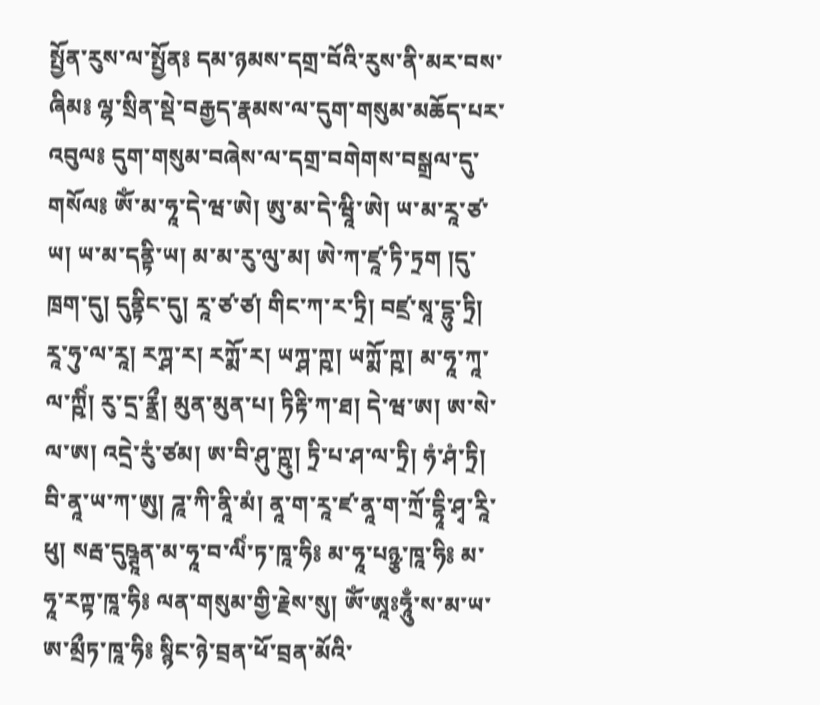སྤྱོན་རུས་ལ་སྤྱོན༔ དམ་ཉམས་དགྲ་བོའི་རུས་ནི་མར་བས་ཞིམ༔ ལྷ་སྲིན་སྡེ་བརྒྱད་རྣམས་ལ་དུག་གསུམ་མཆོད་པར་འབུལ༔ དུག་གསུམ་བཞེས་ལ་དགྲ་བགེགས་བསྒྲལ་དུ་གསོལ༔ ཨོཾ་མ་ཧཱ་དེ་ཝ་ཨེ། ཨུ་མ་དེ་ཝཱི་ཨེ། ཡ་མ་རཱ་ཙ་ཡ། ཡ་མ་དནྟི་ཡ། མ་མ་རུ་ལུ་མ། ཨེ་ཀ་ཛཱ་ཏི་ཏྲག །དུ་ཁྲག་དུ། དུནྟིང་དུ། རཱ་ཙ་ཙ། གིང་ཀ་ར་ཏྲི། བཛྲ་སཱ་དྷུ་ཏྲི། རཱ་ཧུ་ལ་རཱ། རཀྴ་ར། རཀྨོ་ར། ཡཀྴ་ཀྵ། ཡཀྨོ་ཀྵ། མ་ཧཱ་ཀཱ་ལ་ཀྵིཾ། རུ་དྲ་རྣྲྀ། མུན་མུན་པ། ཏིརྟི་ཀ་ཐ། དེ་ཝ་ཨ། ཨ་སེ་ལ་ཨ། འདྲེ་རུཾ་ཙམ། ཨ་བི་ཤུ་ཀྵུ། ཏྲི་པ་ཤ་ལ་ཏྲི། ཧཾ་ཤཾ་ཏྲི། བི་ནཱ་ཡ་ཀ་ཨུ། ཌཱ་ཀི་ནཱི་མཾ། ནཱ་ག་རཱ་ཛ་ནཱ་ག་ཀྲོ་དྷཱི་ཤྭ་རཱི་ཕུ། སརྦ་དུཥྚཱན་མ་ཧཱ་བ་ལིཾ་ཏ་ཁཱ་ཧི༔ མ་ཧཱ་པཉྩ་ཁཱ་ཧི༔ མ་ཧཱ་རཀྟ་ཁཱ་ཧི༔ ལན་གསུམ་གྱི་རྗེས་སུ། ཨོཾ་ཨཱཿཧཱུྃ་ས་མ་ཡ་ཨ་མྲྀཏ་ཁཱ་ཧི༔ སྙིང་ཉེ་བྲན་ཕོ་བྲན་མོའི་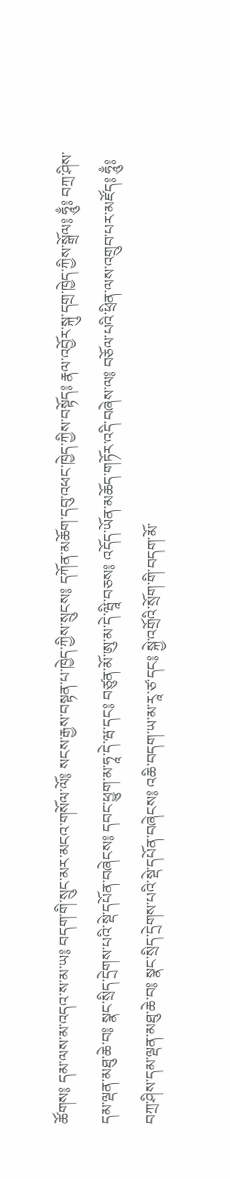ཚོགས༔ དམ་ལས་མ་འདའ་ས་མ་ཡ༔ བདག་གི་སྲུང་མར་མངའ་གསོལ་ལོ༔ སངས་རྒྱས་བསྟན་པ་ཁྱེད་ཀྱིས་སྲུངས༔ དཀོན་མཆོག་དབུ་འཕང་ཁྱེད་ཀྱིས་བསྟོད༔ རྣལ་འབྱོར་སྐུ་དགྲ་ཁྱེད་ཀྱིས་སྒྲོལ༔ ཧཱུྃ༔ བཀྲ་ཤིས་དམ་ལྡན་མཐུ་ཆེ་བ༔ སྣང་སྲིད་དྲེགས་པའི་སྡེ་དཔོན་བཞེངས༔ དབང་ཕྱུག་མ་ཧཱ་དེ་ཝ་དང༔ བཙུན་མོ་ཨུ་མ་དེ་ཝཱི་བཅས༔ འདོད་ཡོན་མཆོད་གཏོར་འདི་བཞེས་ལ༔ བཅོལ་པའི་ཕྲིན་ལས་འགྲུབ་པར་མཛོད༔ ཧཱུྃ༔ བཀྲ་ཤིས་དམ་ལྡན་མཐུ་ཆེ་བ༔ སྣང་སྲིད་དྲེགས་པའི་སྡེ་དཔོན་བཞེངས༔ འཆི་བདག་ཡ་མ་རཱ་ཙ་དང༔ སྐྱེ་འགྲོའི་སྲོག་གི་བདག་མོ་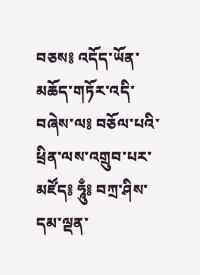བཅས༔ འདོད་ཡོན་མཆོད་གཏོར་འདི་བཞེས་ལ༔ བཅོལ་པའི་ཕྲིན་ལས་འགྲུབ་པར་མཛོད༔ ཧཱུྃ༔ བཀྲ་ཤིས་དམ་ལྡན་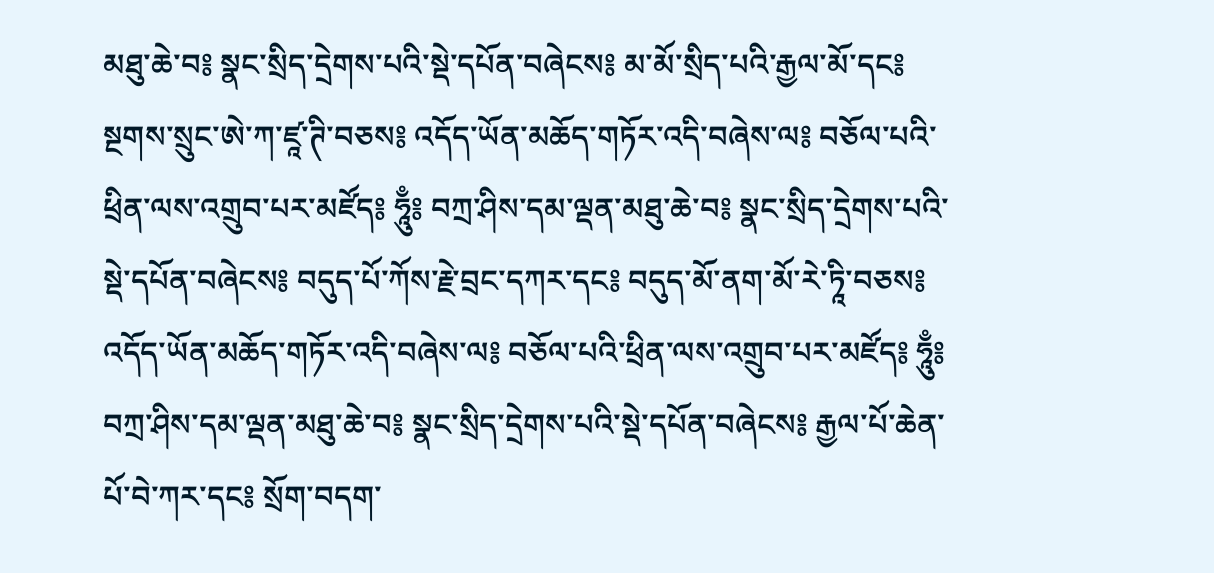མཐུ་ཆེ་བ༔ སྣང་སྲིད་དྲེགས་པའི་སྡེ་དཔོན་བཞེངས༔ མ་མོ་སྲིད་པའི་རྒྱལ་མོ་དང༔ སྔགས་སྲུང་ཨེ་ཀ་ཛཱ་ཊི་བཅས༔ འདོད་ཡོན་མཆོད་གཏོར་འདི་བཞེས་ལ༔ བཅོལ་པའི་ཕྲིན་ལས་འགྲུབ་པར་མཛོད༔ ཧཱུྃ༔ བཀྲ་ཤིས་དམ་ལྡན་མཐུ་ཆེ་བ༔ སྣང་སྲིད་དྲེགས་པའི་སྡེ་དཔོན་བཞེངས༔ བདུད་པོ་ཀོས་རྗེ་བྲང་དཀར་དང༔ བདུད་མོ་ནག་མོ་རེ་ཏཱི་བཅས༔ འདོད་ཡོན་མཆོད་གཏོར་འདི་བཞེས་ལ༔ བཅོལ་པའི་ཕྲིན་ལས་འགྲུབ་པར་མཛོད༔ ཧཱུྃ༔ བཀྲ་ཤིས་དམ་ལྡན་མཐུ་ཆེ་བ༔ སྣང་སྲིད་དྲེགས་པའི་སྡེ་དཔོན་བཞེངས༔ རྒྱལ་པོ་ཆེན་པོ་བེ་ཀར་དང༔ སྲོག་བདག་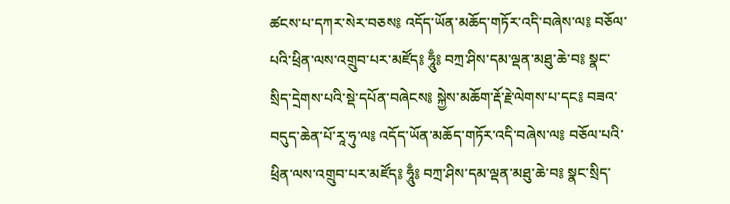ཚངས་པ་དཀར་སེར་བཅས༔ འདོད་ཡོན་མཆོད་གཏོར་འདི་བཞེས་ལ༔ བཅོལ་པའི་ཕྲིན་ལས་འགྲུབ་པར་མཛོད༔ ཧཱུྃ༔ བཀྲ་ཤིས་དམ་ལྡན་མཐུ་ཆེ་བ༔ སྣང་སྲིད་དྲེགས་པའི་སྡེ་དཔོན་བཞེངས༔ སྐྱེས་མཆོག་རྡོ་རྗེ་ལེགས་པ་དང༔ བཟའ་བདུད་ཆེན་པོ་རཱ་ཧུ་ལ༔ འདོད་ཡོན་མཆོད་གཏོར་འདི་བཞེས་ལ༔ བཅོལ་པའི་ཕྲིན་ལས་འགྲུབ་པར་མཛོད༔ ཧཱུྃ༔ བཀྲ་ཤིས་དམ་ལྡན་མཐུ་ཆེ་བ༔ སྣང་སྲིད་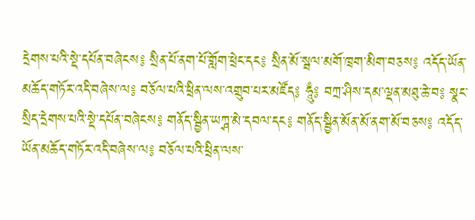དྲེགས་པའི་སྡེ་དཔོན་བཞེངས༔ སྲིན་པོ་ནག་པོ་གློག་ཕྲེང་དང༔ སྲིན་མོ་སྦལ་མགོ་ཁྲག་མིག་བཅས༔ འདོད་ཡོན་མཆོད་གཏོར་འདི་བཞེས་ལ༔ བཅོལ་པའི་ཕྲིན་ལས་འགྲུབ་པར་མཛོད༔ ཧཱུྃ༔ བཀྲ་ཤིས་དམ་ལྡན་མཐུ་ཆེ་བ༔ སྣང་སྲིད་དྲེགས་པའི་སྡེ་དཔོན་བཞེངས༔ གནོད་སྦྱིན་ཡཀྴ་མེ་དབལ་དང༔ གནོད་སྦྱིན་མོན་མོ་ནག་མོ་བཅས༔ འདོད་ཡོན་མཆོད་གཏོར་འདི་བཞེས་ལ༔ བཅོལ་པའི་ཕྲིན་ལས་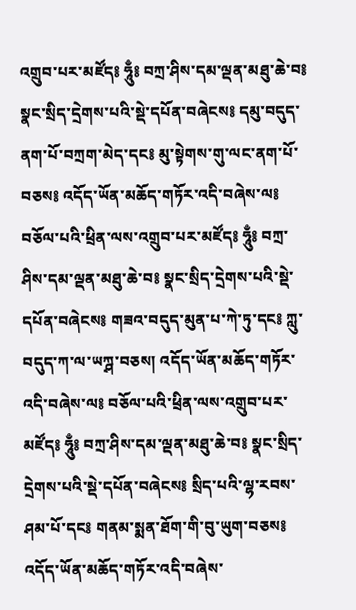འགྲུབ་པར་མཛོད༔ ཧཱུྃ༔ བཀྲ་ཤིས་དམ་ལྡན་མཐུ་ཆེ་བ༔ སྣང་སྲིད་དྲེགས་པའི་སྡེ་དཔོན་བཞེངས༔ དམུ་བདུད་ནག་པོ་བཀྲག་མེད་དང༔ མུ་སྟེགས་གུ་ལང་ནག་པོ་བཅས༔ འདོད་ཡོན་མཆོད་གཏོར་འདི་བཞེས་ལ༔ བཅོལ་པའི་ཕྲིན་ལས་འགྲུབ་པར་མཛོད༔ ཧཱུྃ༔ བཀྲ་ཤིས་དམ་ལྡན་མཐུ་ཆེ་བ༔ སྣང་སྲིད་དྲེགས་པའི་སྡེ་དཔོན་བཞེངས༔ གཟའ་བདུད་མུན་པ་ཀེ་ཏུ་དང༔ ཀླུ་བདུད་ཀ་ལ་ཡཀྴ་བཅས། འདོད་ཡོན་མཆོད་གཏོར་འདི་བཞེས་ལ༔ བཅོལ་པའི་ཕྲིན་ལས་འགྲུབ་པར་མཛོད༔ ཧཱུྃ༔ བཀྲ་ཤིས་དམ་ལྡན་མཐུ་ཆེ་བ༔ སྣང་སྲིད་དྲེགས་པའི་སྡེ་དཔོན་བཞེངས༔ སྲིད་པའི་ལྷ་རབས་ཤམ་པོ་དང༔ གནམ་སྨན་ཐོག་གི་བུ་ཡུག་བཅས༔ འདོད་ཡོན་མཆོད་གཏོར་འདི་བཞེས་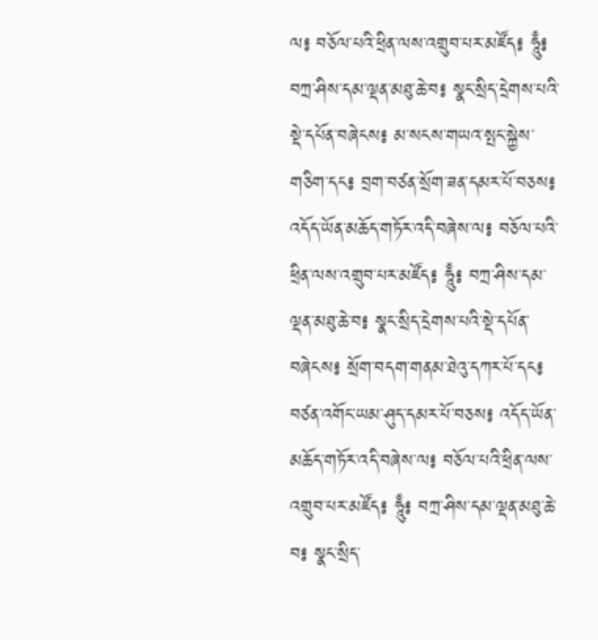ལ༔ བཅོལ་པའི་ཕྲིན་ལས་འགྲུབ་པར་མཛོད༔ ཧཱུྃ༔ བཀྲ་ཤིས་དམ་ལྡན་མཐུ་ཆེ་བ༔ སྣང་སྲིད་དྲེགས་པའི་སྡེ་དཔོན་བཞེངས༔ མ་སངས་གཡའ་སྤང་སྐྱེས་གཅིག་དང༔ བྲག་བཙན་སྲོག་ཟན་དམར་པོ་བཅས༔ འདོད་ཡོན་མཆོད་གཏོར་འདི་བཞེས་ལ༔ བཅོལ་པའི་ཕྲིན་ལས་འགྲུབ་པར་མཛོད༔ ཧཱུྃ༔ བཀྲ་ཤིས་དམ་ལྡན་མཐུ་ཆེ་བ༔ སྣང་སྲིད་དྲེགས་པའི་སྡེ་དཔོན་བཞེངས༔ སྲོག་བདག་གནམ་ཐེའུ་དཀར་པོ་དང༔ བཙན་འགོང་ཡམ་ཤུད་དམར་པོ་བཅས༔ འདོད་ཡོན་མཆོད་གཏོར་འདི་བཞེས་ལ༔ བཅོལ་པའི་ཕྲིན་ལས་འགྲུབ་པར་མཛོད༔ ཧཱུྃ༔ བཀྲ་ཤིས་དམ་ལྡན་མཐུ་ཆེ་བ༔ སྣང་སྲིད་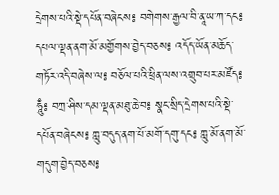དྲེགས་པའི་སྡེ་དཔོན་བཞེངས༔ བགེགས་རྒྱལ་བི་ནཱ་ཡ་ཀ་དང༔ དཔལ་ལྡན་ནག་མོ་མགྱོགས་བྱེད་བཅས༔ འདོད་ཡོན་མཆོད་གཏོར་འདི་བཞེས་ལ༔ བཅོལ་པའི་ཕྲིན་ལས་འགྲུབ་པར་མཛོད༔ ཧཱུྃ༔ བཀྲ་ཤིས་དམ་ལྡན་མཐུ་ཆེ་བ༔ སྣང་སྲིད་དྲེགས་པའི་སྡེ་དཔོན་བཞེངས༔ ཀླུ་བདུད་ནག་པོ་མགོ་དགུ་དང༔ ཀླུ་མོ་ནག་མོ་གདུག་བྱེད་བཅས༔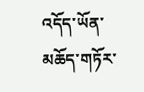འདོད་ཡོན་མཆོད་གཏོར་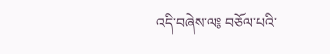འདི་བཞེས་ལ༔ བཅོལ་པའི་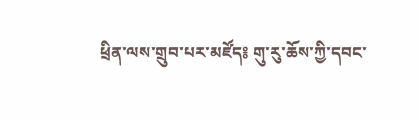ཕྲིན་ལས་གྲུབ་པར་མཛོད༔ གུ་རུ་ཆོས་ཀྱི་དབང་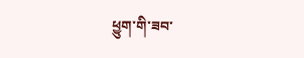ཕྱུག་གི་ཟབ་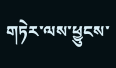གཏེར་ལས་ཕྱུངས་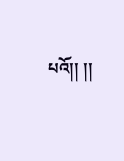པའོ།། །།